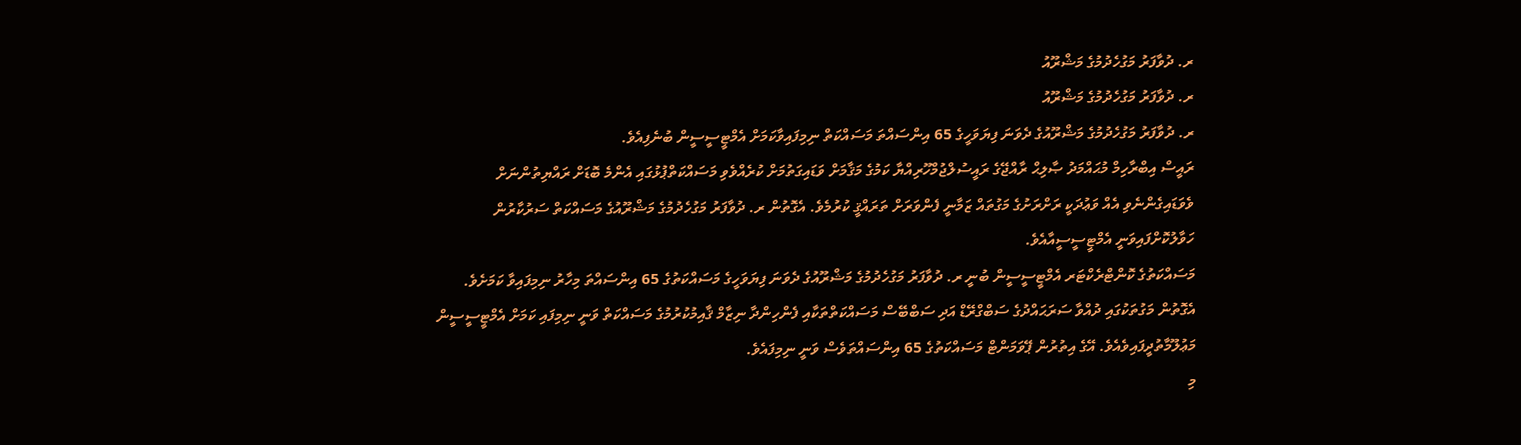ރ. ދުވާފަރު މަގުހެދުމުގެ މަޝްރޫއު
ރ. ދުވާފަރު މަގުހެދުމުގެ މަޝްރޫއު
ރ. ދުވާފަރު މަގުހެދުމުގެ މަޝްރޫއުގެ ދެވަނަ ފިޔަވަހީގެ 65 އިންސައްތަ މަސައްކަތް ނިމިފައިވާކަމަށް އެމްޓީސީސީން ބުނެފިއެވެ.
ރައީސް އިބްރާހިމް މުޙައްމަދު ޞާލިޙް ރާއްޖޭގެ ރައީސުލްޖުމްހޫރިއްޔާ ކަމުގެ މަޤާމަށް ވަޑައިގަތުމަށް ކުރެއްވެވި މަސައްކަތްޕުޅުގައި އެންމެ ބޮޑަށް ރައްޔިތުންނަށް ވެވަޑައިގެންނެވި އެއް ވަޢުދަކީ ރަށްރަށުގެ މަގުތައް ޒަމާނީ ފެންވަރަށް ތަރައްޤީ ކުރުމެވެ. އެގޮތުން ރ. ދުވާފަރު މަގުހެދުމުގެ މަޝްރޫއުގެ މަސައްކަތް ސަރުކާރުން ހަވާލުކޮށްފައިވަނީ އެމްޓީސީސީއާއެވެ.
މަސައްކަތުގެ ކޮންޓްރެކްޓަރ އެމްޓީސީސީން ބުނީ ރ. ދުވާފަރު މަގުހެދުމުގެ މަޝްރޫއުގެ ދެވަނަ ފިޔަވަހީގެ މަސައްކަތުގެ 65 އިންސައްތަ މިހާރު ނިމިފައިވާ ކަމަށެވެ. އެގޮތުން މަގުތަކުގައި ދުއްވާ ސަރަޙައްދުގެ ސަބްގްރޭޑް އަދި ސަބްބޭސް މަސައްކަތްތަކާއި ފެންހިންދާ ނިޒާމް ޤާއިމުކުރުމުގެ މަސައްކަތް ވަނީ ނިމިފައި ކަމަށް އެމްޓީސީސީން މަޢުލޫމާތުދީފައިވެއެވެ. އޭގެ އިތުރުން ޕޭވަމަންޓް މަސައްކަތުގެ 65 އިންސައްތަވެސް ވަނީ ނިމިފައެވެ.
މި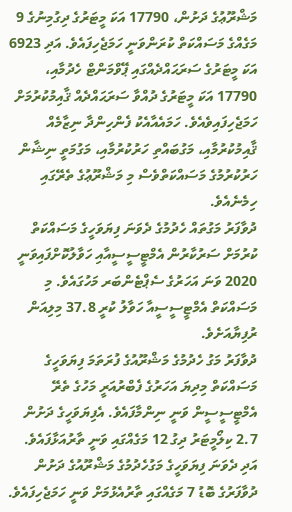މަޝްރޫޢުގެ ދަށުން، 17790 އަކަ މީޓަރުގެ ދިގުމިނުގެ 9 މަގެއްގެ މަސައްކަތް ކުރަންވަނީ ހަމަޖެހިފައެވެ. އަދި 6923 އަކަ މީޓަރުގެ ސަރަޙައްދެއްގައި ޕޭވްމަންޓް ހެދުމާއި، 17790 އަކަ މީޓަރުގެ ދުއްވާ ސަރަޙައްދެއް ޤާއިމުކުރުމަށް ހަމަޖެހިފައިވެއެވެ. ހަމައެއާއެކު ފެންހިންދާ ނިޒާމެއް ޤާއިމުކުރުމާއި، މަގުބައްތި ހަރުކުރުމާއި، މަގުމަތީ ނިޝާން ހަރުކުރުމުގެ މަސައްކަތްވެސް މި މަޝްރޫޢުގެ ތެރޭގައި ހިމެނެއެވެ.
ދުވާފަރު މަގުތައް ހެދުމުގެ ދެވަނަ ފިޔަވަހީގެ މަސައްކަތް ކުރުމަށް ސަރުކާރުން އެމްޓީސީސީއާއި ހަވާލުކޮށްފައިވަނީ 2020 ވަނަ އަހަރުގެ ސެޕްޓެންބަރ މަހުގައެވެ. މި މަސައްކަތް އެމްޓީސީސީއާ ހަވާލު ކުރީ 37.8 މިލިއަން ރުފިޔާއަށެވެ.
ދުވާފަރު މަގު ހެދުމުގެ މަޝްރޫއުގެ ފުރަތަމަ ފިޔަވަހީގެ މަސައްކަތް މިދިޔަ އަހަރުގެ ފެބްރުއަރީ މަހުގެ ތެރޭ އެމްޓީސީސީން ވަނީ ނިންމާފައެވެ. އެފިޔަވަހީގެ ދަށުން 2.7 ކިލޯމީޓަރު ދިގު 12 މަގެއްގައި ވަނީ ތާރުއަޅާފައެވެ. އަދި ދެވަނަ ފިޔަވަހީގެ މަގުހެދުމުގެ މަޝްރޫއުގެ ދަށުން ދުވާފަރުގެ ބޮޑު 7 މަގެއްގައި ތާރުއެޅުމަށް ވަނީ ހަމަޖެހިފައެވެ.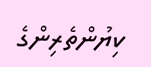ކިޔުންތެރިންގެ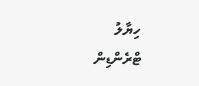ހިޔާލު
ޓްރެންޑިން